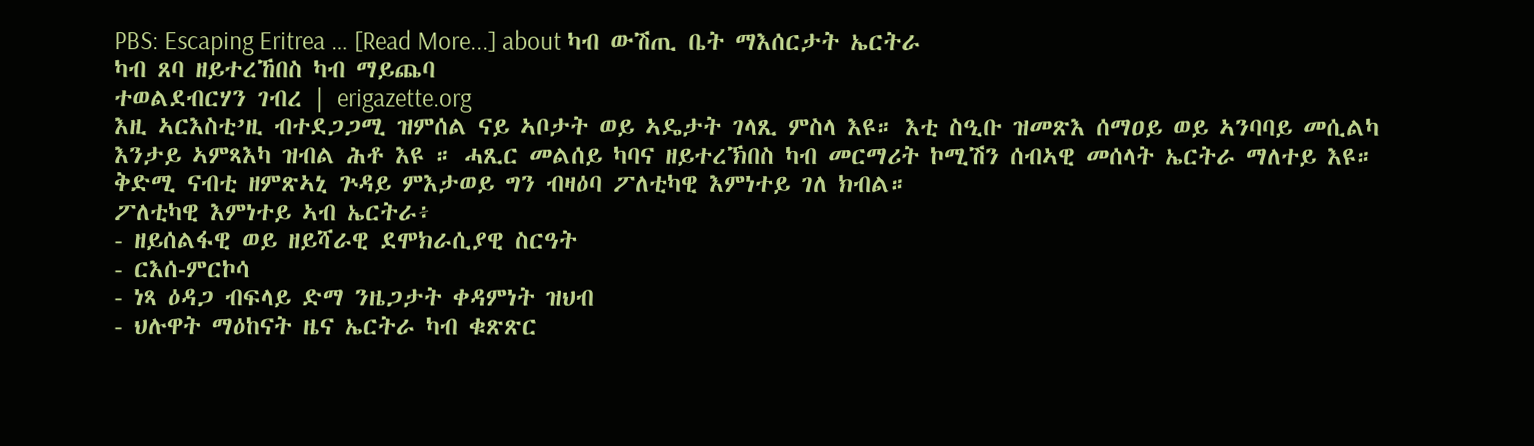PBS: Escaping Eritrea … [Read More...] about ካብ ውሽጢ ቤት ማእሰርታት ኤርትራ
ካብ ጸባ ዘይተረኸበስ ካብ ማይጨባ
ተወልደብርሃን ገብረ | erigazette.org
እዚ ኣርእስቲ’ዚ ብተደጋጋሚ ዝምሰል ናይ ኣቦታት ወይ ኣዴታት ገላጺ ምስላ እዩ። እቲ ስዒቡ ዝመጽእ ሰማዐይ ወይ ኣንባባይ መሲልካ እንታይ ኣምጻእካ ዝብል ሕቶ እዩ ። ሓጺር መልሰይ ካባና ዘይተረኽበስ ካብ መርማሪት ኮሚሽን ሰብኣዊ መሰላት ኤርትራ ማለተይ እዩ። ቅድሚ ናብቲ ዘምጽኣኒ ጕዳይ ምእታወይ ግን ብዛዕባ ፖለቲካዊ እምነተይ ገለ ክብል።
ፖለቲካዊ እምነተይ ኣብ ኤርትራ፥
- ዘይሰልፋዊ ወይ ዘይሻራዊ ደሞክራሲያዊ ስርዓት
- ርእሰ‐ምርኮሳ
- ነጻ ዕዳጋ ብፍላይ ድማ ንዜጋታት ቀዳምነት ዝህብ
- ህሉዋት ማዕከናት ዜና ኤርትራ ካብ ቁጽጽር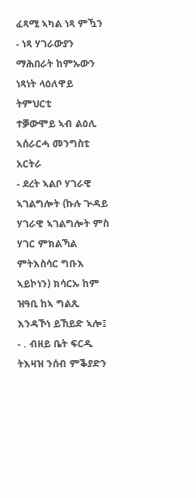ፈጻሚ ኣካል ነጻ ምዃን
- ነጻ ሃገራውያን ማሕበራት ከምኡውን ነጻነት ላዕለዋይ ትምህርቲ
ተቓውሞይ ኣብ ልዕሊ ኣሰራርሓ መንግስቲ አርትራ
- ደረት ኣልቦ ሃገራዊ ኣገልግሎት (ኩሉ ጕዳይ ሃገራዊ ኣገልግሎት ምስ ሃገር ምክልኻል ምትእስሳር ግቡእ ኣይኮነን) ክሳርኡ ከም ዝዓቢ ከኣ ግልጺ እንዳኾነ ይኸይድ ኣሎ፤
- . ብዘይ ቤት ፍርዲ ትእዛዝ ንሰብ ምቕያድን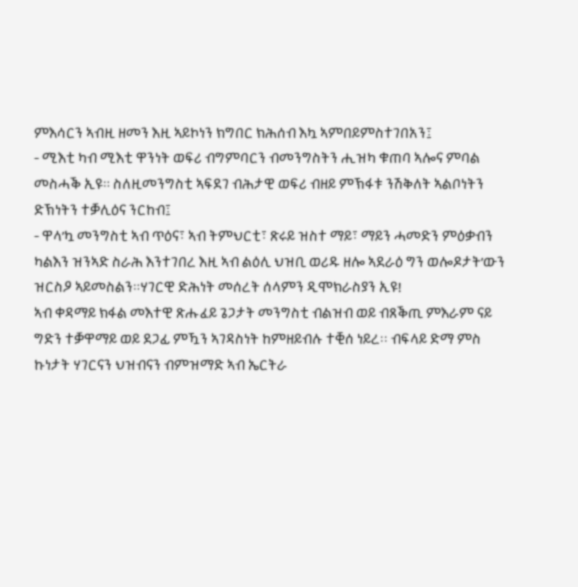ምእሳርን ኣብዚ ዘመን እዚ ኣይኮነን ክግበር ክሕሰብ እኳ ኣምበይምስተገበአን፤
- ሚእቲ ካብ ሚእቲ ዋንነት ወፍሪ ብግምባርን ብመንግስትን ሒዝካ ቁጠባ ኣሎና ምባል መስሓቕ ኢዩ። ስለዚመንግስቲ ኣፍደገ ብሕታዊ ወፍሪ ብዘይ ምኽፋቱ ንሽቅለት ኣልቦነትን ድኽነትን ተቓሊዕና ንርከብ፤
- ዋላ’ኳ መንግስቲ ኣብ ጥዕና፣ ኣብ ትምህርቲ፣ ጽሩይ ዝስተ ማይ፣ ማይን ሓመድን ምዕቃብን ካልእን ዝንኣድ ስራሕ እንተገበረ እዚ ኣብ ልዕሊ ህዝቢ ወሪዱ ዘሎ ኣደራዕ ግን ወሎዶታት’ውን ዝርስዖ ኣይመስልን።ሃገርዊ ድሕነት መሰረት ሰላምን ዲሞክራስያን ኢዩ!
ኣብ ቀዳማይ ክፋል መእተዊ ጽሑፈይ ጌጋታት መንግስቲ ብልዝብ ወይ ብጸቕጢ ምእራም ናይ ግድን ተቓዋማይ ወይ ደጋፊ ምዃን ኣገዳስነት ከምዘይብሉ ተቒሰ ነይረ፡፡ ብፍላይ ድማ ምስ ኩነታት ሃገርናን ህዝብናን ብምዝማድ ኣብ ኤርትራ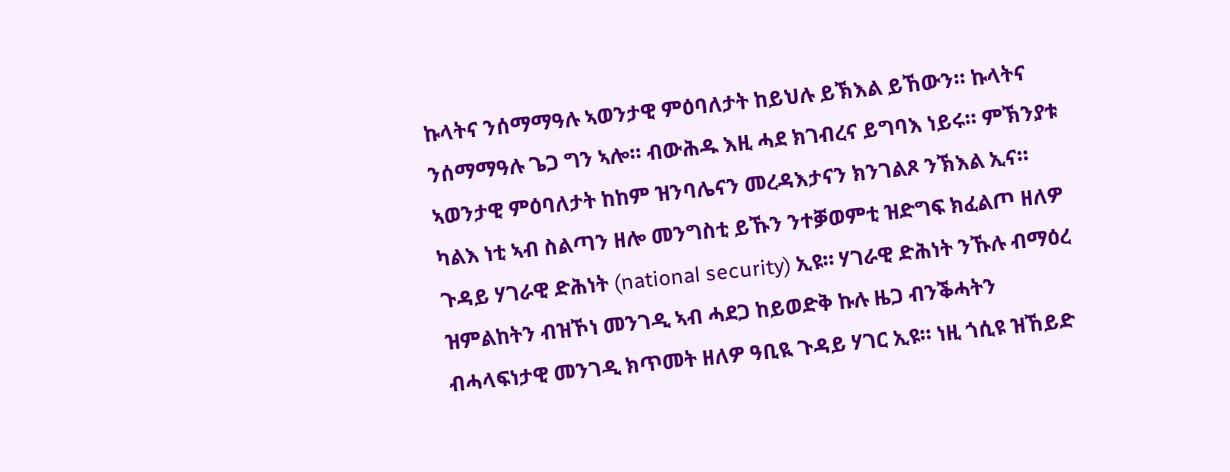ኩላትና ንሰማማዓሉ ኣወንታዊ ምዕባለታት ከይህሉ ይኽእል ይኸውን፡፡ ኩላትና ንሰማማዓሉ ጌጋ ግን ኣሎ፡፡ ብውሕዱ እዚ ሓደ ክገብረና ይግባእ ነይሩ፡፡ ምኽንያቱ ኣወንታዊ ምዕባለታት ከከም ዝንባሌናን መረዳእታናን ክንገልጾ ንኽእል ኢና፡፡ ካልእ ነቲ ኣብ ስልጣን ዘሎ መንግስቲ ይኹን ንተቓወምቲ ዝድግፍ ክፈልጦ ዘለዎ ጉዳይ ሃገራዊ ድሕነት (national security) ኢዩ። ሃገራዊ ድሕነት ንኹሉ ብማዕረ ዝምልከትን ብዝኾነ መንገዲ ኣብ ሓደጋ ከይወድቅ ኩሉ ዜጋ ብንቕሓትን ብሓላፍነታዊ መንገዲ ክጥመት ዘለዎ ዓቢዪ ጉዳይ ሃገር ኢዩ፡፡ ነዚ ጎሲዩ ዝኸይድ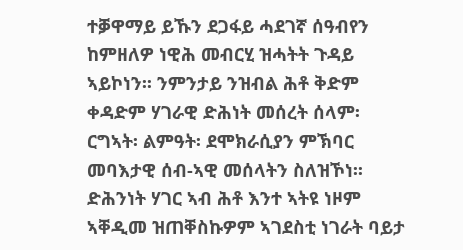ተቓዋማይ ይኹን ደጋፋይ ሓደገኛ ሰዓብየን ከምዘለዎ ነዊሕ መብርሂ ዝሓትት ጉዳይ ኣይኮነን፡፡ ንምንታይ ንዝብል ሕቶ ቅድም ቀዳድም ሃገራዊ ድሕነት መሰረት ሰላም፡ ርግኣት፡ ልምዓት፡ ደሞክራሲያን ምኽባር መባእታዊ ሰብ-ኣዊ መሰላትን ስለዝኾነ፡፡ ድሕንነት ሃገር ኣብ ሕቶ እንተ ኣትዩ ነዞም ኣቐዲመ ዝጠቐስኩዎም ኣገደስቲ ነገራት ባይታ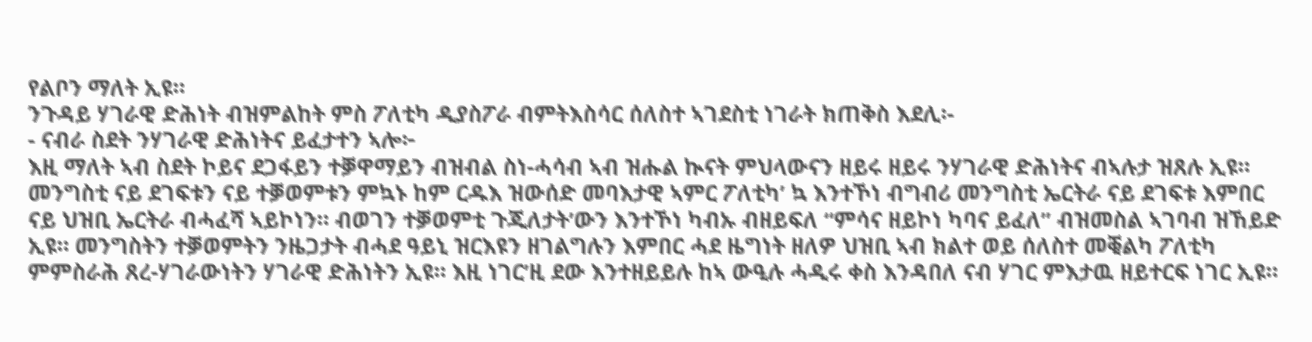የልቦን ማለት ኢዩ።
ንጉዳይ ሃገራዊ ድሕነት ብዝምልከት ምስ ፖለቲካ ዲያስፖራ ብምትእስሳር ሰለስተ ኣገደስቲ ነገራት ክጠቅስ እደሊ፡-
- ናብራ ስደት ንሃገራዊ ድሕነትና ይፈታተን ኣሎ፦
እዚ ማለት ኣብ ስደት ኮይና ደጋፋይን ተቓዋማይን ብዝብል ስነ-ሓሳብ ኣብ ዝሑል ኲናት ምህላውናን ዘይሩ ዘይሩ ንሃገራዊ ድሕነትና ብኣሉታ ዝጸሉ ኢዩ። መንግስቲ ናይ ደገፍቱን ናይ ተቓወምቱን ምኳኑ ከም ርዱእ ዝውሰድ መባእታዊ ኣምር ፖለቲካ’ ኳ እንተኾነ ብግብሪ መንግስቲ ኤርትራ ናይ ደገፍቱ እምበር ናይ ህዝቢ ኤርትራ ብሓፈሻ ኣይኮነን። ብወገን ተቓወምቲ ጉጂለታት’ውን እንተኾነ ካብኡ ብዘይፍለ “ምሳና ዘይኮነ ካባና ይፈለ” ብዝመስል ኣገባብ ዝኸይድ ኢዩ። መንግስትን ተቓወምትን ንዜጋታት ብሓደ ዓይኒ ዝርእዩን ዘገልግሉን እምበር ሓደ ዜግነት ዘለዎ ህዝቢ ኣብ ክልተ ወይ ሰለስተ መቒልካ ፖለቲካ ምምስራሕ ጸረ-ሃገራውነትን ሃገራዊ ድሕነትን ኢዩ። እዚ ነገር’ዚ ደው እንተዘይይሉ ከኣ ውዒሉ ሓዲሩ ቀስ እንዳበለ ናብ ሃገር ምእታዉ ዘይተርፍ ነገር ኢዩ።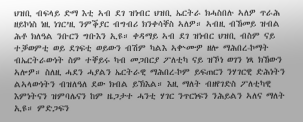ህዝቢ ብፍላይ ድማ እቲ ኣብ ደገ ዝነብር ህዝቢ ኤርትራ ክሓስበሉ ኣለዎ ጥራሕ ዘይኮነስ ነዚ ነገር’ዚ ንምቕያር ብግብሪ ክንቀሳቐስ ኣለዎ። ኣብዚ ብኸመይ ዝብል ሕቶ ክለዓል ንቡርን ግቡእን ኢዩ። ቀዳማይ ኣብ ደገ ዝነብር ህዝቢ ብስም ናይ ተቓወምቲ ወይ ደገፍቲ ወይውን ብሽም ካልእ ኣቍሙዎ ዘሎ ማሕበረ-ኮማት ብኤርትራውነት ስም ተቐይሩ ካብ መጋበርያ ፖለቲካ ናይ ዝኾነ ወገን ነጻ ክኸውን ኣሎዎ። ስለዚ ሓደን ሓያልን ኤርትራዊ ማሕበረ-ኮም ይፍጠርን ንሃገርዊ ድሕነትን ልኣላውነትን ብዝለዓለ ደው ክብል ይኽእል። እዚ ማለት ብዘየገድስ ፖለቲካዊ እምነትናን ዝምባሌናን ከም ዜጋታተ ሓንቲ ሃገር ንጥርነፍን ንሕይልን ኣለና ማለት ኢዩ። ምድጋፍን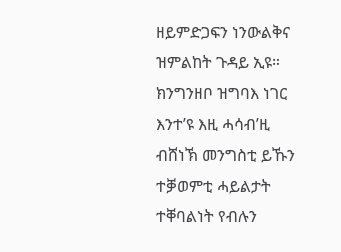ዘይምድጋፍን ነንውልቅና ዝምልከት ጉዳይ ኢዩ።
ክንግንዘቦ ዝግባእ ነገር እንተ’ዩ እዚ ሓሳብ’ዚ ብሸነኽ መንግስቲ ይኹን ተቓወምቲ ሓይልታት ተቐባልነት የብሉን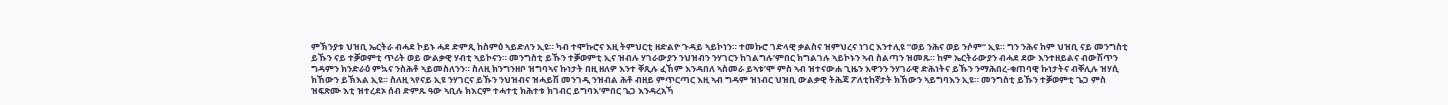ምኽንያቱ ህዝቢ ኤርትራ ብሓደ ኮይኑ ሓደ ድምጺ ከስምዕ ኣይድለን ኢዩ። ካብ ተሞኩሮና እዚ ትምህርቲ ዘድልዮ ጉዳይ ኣይኮነን። ተመኩሮ ገድላዊ ቃልስና ዝምህረና ነገር እንተሊዩ “ወይ ንሕና ወይ ንሶም” ኢዩ። ግን ንሕና ከም ህዝቢ ናይ መንግስቲ ይኹን ናይ ተቓወምቲ ጥሪት ወይ ውልቃዊ ሃብቲ ኣይኮናን። መንግስቲ ይኹን ተቓወምቲ ኢና ዝብሉ ሃገራውያን ንህዝብን ንሃገርን ከገልግሉ’ምበር ክግልገሉ ኣይኮኑን ኣብ ስልጣን ዝመጹ። ከም ኤርትራውያን ብሓደ ደው እንተዘይልና ብውሽጥን ግዳምን ክንድራዕ ምኳና ንስሕቶ ኣይመስለንን። ስለዚ ክንግንዘቦ ዝግባኣና ኩነታት በዚ ዘለዎ እንተ ቐጺሉ ፈኸም እንዳበለ ኣስመራ ይኣቱ’ሞ ምስ ኣብ ዝተናውሐ ጊዜን እዋንን ንሃገራዊ ድሕነትና ይኹን ንማሕበረ-ቁጠባዊ ኩነታትና ብቐሊሉ ዝሃሲ ክኸውን ይኽእል ኢዩ። ስለዚ ኣየናይ ኢዩ ንሃገርና ይኹን ንህዝብና ዝሓይሽ መንገዲ ንዝብል ሕቶ ብዘይ ምጥርጣር እዚ ኣብ ግዳም ዝነብር ህዝቢ ውልቃዊ ትሕጃ ፖለቲከኛታት ክኸውን ኣይግባእን ኢዩ። መንግስቲ ይኹን ተቓወምቲ ጌጋ ምስ ዝፍጽሙ እቲ ዝተረደኦ ሰብ ድምጹ ዓው ኣቢሉ ክእርም ተሓተቲ ክሕተቱ ክገብር ይግባእ’ምበር ጌጋ እንዳረአኻ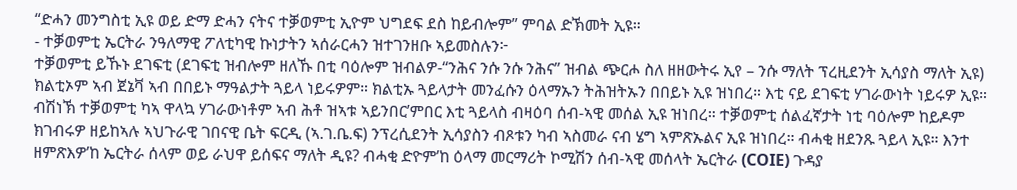“ድሓን መንግስቲ ኢዩ ወይ ድማ ድሓን ናትና ተቓወምቲ ኢዮም ህግደፍ ደስ ከይብሎም” ምባል ድኽመት ኢዩ።
- ተቓወምቲ ኤርትራ ንዓለማዊ ፖለቲካዊ ኩነታትን ኣሰራርሓን ዝተገንዘቡ ኣይመስሉን፦
ተቓወምቲ ይኹኑ ደገፍቲ (ደገፍቲ ዝብሎም ዘለኹ በቲ ባዕሎም ዝብልዎ-“ንሕና ንሱ ንሱ ንሕና” ዝብል ጭርሖ ስለ ዘዘውትሩ ኢየ – ንሱ ማለት ፕረዚደንት ኢሳያስ ማለት ኢዩ) ክልቲኦም ኣብ ጀኔቫ ኣብ በበይኑ ማዓልታት ጓይላ ነይሩዎም። ክልቲኡ ጓይላታት መንፈሱን ዕላማኡን ትሕዝትኡን በበይኑ ኢዩ ዝነበረ። እቲ ናይ ደገፍቲ ሃገራውነት ነይሩዎ ኢዩ። ብሽነኽ ተቓወምቲ ካኣ ዋላኳ ሃገራውነቶም ኣብ ሕቶ ዝኣቱ ኣይንበር’ምበር እቲ ጓይላስ ብዛዕባ ሰብ-ኣዊ መሰል ኢዩ ዝነበረ። ተቓወምቲ ሰልፈኛታት ነቲ ባዕሎም ከይዶም ክገብሩዎ ዘይከኣሉ ኣህጉራዊ ገበናዊ ቤት ፍርዲ (ኣ.ገ.ቤ.ፍ) ንፕረሲደንት ኢሳያስን ብጾቱን ካብ ኣስመራ ናብ ሄግ ኣምጽኡልና ኢዩ ዝነበረ። ብሓቂ ዘደንጹ ጓይላ ኢዩ። እንተ ዘምጽእዎ’ከ ኤርትራ ሰላም ወይ ራህዋ ይሰፍና ማለት ዲዩ? ብሓቂ ድዮም’ከ ዕላማ መርማሪት ኮሚሽን ሰብ-ኣዊ መሰላት ኤርትራ (COIE) ጉዳያ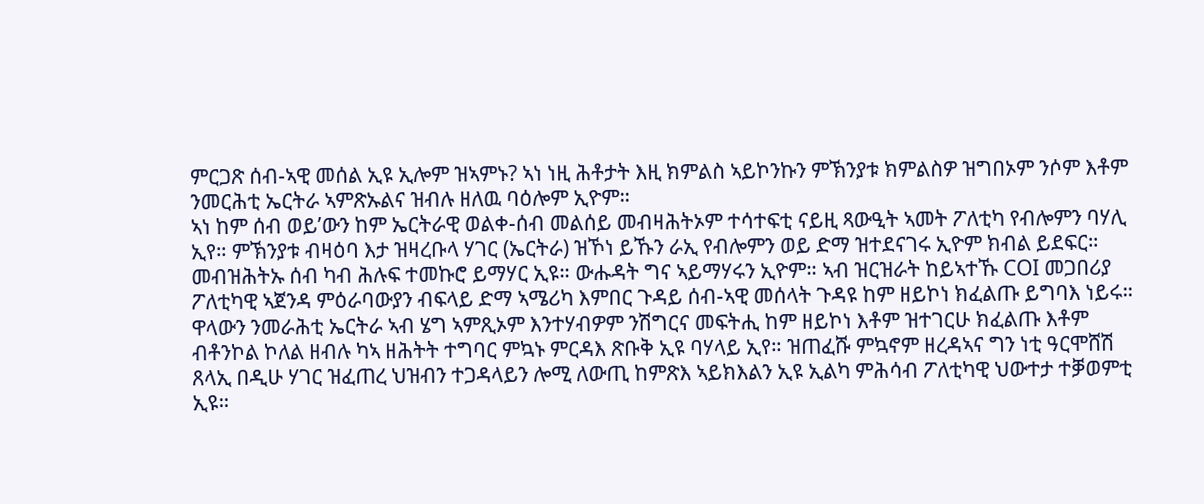ምርጋጽ ሰብ-ኣዊ መሰል ኢዩ ኢሎም ዝኣምኑ? ኣነ ነዚ ሕቶታት እዚ ክምልስ ኣይኮንኩን ምኽንያቱ ክምልስዎ ዝግበኦም ንሶም እቶም ንመርሕቲ ኤርትራ ኣምጽኡልና ዝብሉ ዘለዉ ባዕሎም ኢዮም።
ኣነ ከም ሰብ ወይ’ውን ከም ኤርትራዊ ወልቀ-ሰብ መልሰይ መብዛሕትኦም ተሳተፍቲ ናይዚ ጻውዒት ኣመት ፖለቲካ የብሎምን ባሃሊ ኢየ። ምኽንያቱ ብዛዕባ እታ ዝዛረቡላ ሃገር (ኤርትራ) ዝኾነ ይኹን ራኢ የብሎምን ወይ ድማ ዝተደናገሩ ኢዮም ክብል ይደፍር። መብዝሕትኡ ሰብ ካብ ሕሉፍ ተመኩሮ ይማሃር ኢዩ። ውሑዳት ግና ኣይማሃሩን ኢዮም። ኣብ ዝርዝራት ከይኣተኹ COI መጋበሪያ ፖለቲካዊ ኣጀንዳ ምዕራባውያን ብፍላይ ድማ ኣሜሪካ እምበር ጉዳይ ሰብ-ኣዊ መሰላት ጉዳዩ ከም ዘይኮነ ክፈልጡ ይግባእ ነይሩ። ዋላውን ንመራሕቲ ኤርትራ ኣብ ሄግ ኣምጺኦም እንተሃብዎም ንሽግርና መፍትሒ ከም ዘይኮነ እቶም ዝተገርሁ ክፈልጡ እቶም ብቶንኮል ኮለል ዘብሉ ካኣ ዘሕትት ተግባር ምኳኑ ምርዳእ ጽቡቅ ኢዩ ባሃላይ ኢየ። ዝጠፈሹ ምኳኖም ዘረዳኣና ግን ነቲ ዓርሞሸሽ ጸላኢ በዲሁ ሃገር ዝፈጠረ ህዝብን ተጋዳላይን ሎሚ ለውጢ ከምጽእ ኣይክእልን ኢዩ ኢልካ ምሕሳብ ፖለቲካዊ ህውተታ ተቓወምቲ ኢዩ።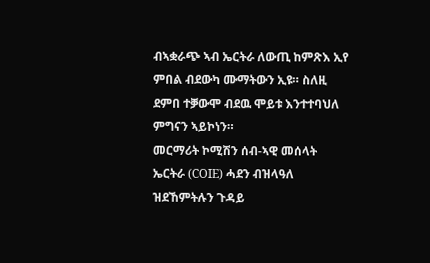ብኣቋራጭ ኣብ ኤርትራ ለውጢ ከምጽእ ኢየ ምበል ብደውካ ሙማትውን ኢዩ። ስለዚ ደምበ ተቓውሞ ብደዉ ሞይቱ እንተተባህለ ምግናን ኣይኮነን።
መርማሪት ኮሚሽን ሰብ-ኣዊ መሰላት ኤርትራ (COIE) ሓደን ብዝላዓለ ዝደኸምትሉን ጉዳይ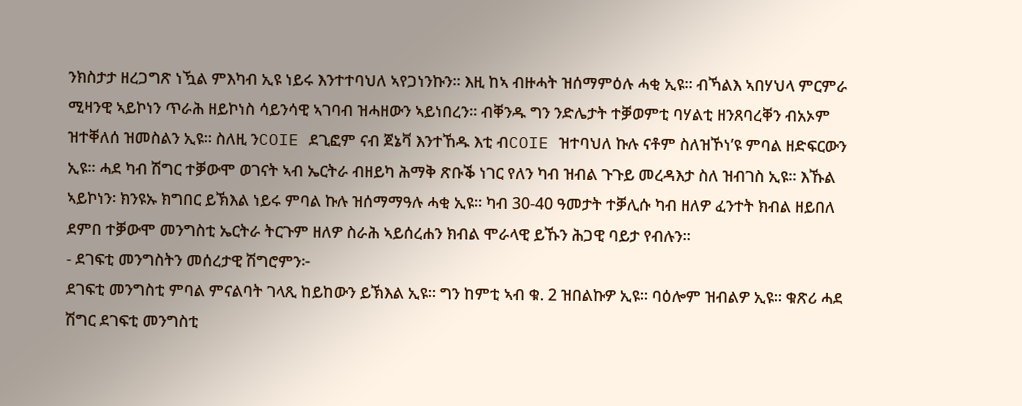ንክስታታ ዘረጋግጽ ነዃል ምእካብ ኢዩ ነይሩ እንተተባህለ ኣየጋነንኩን። እዚ ከኣ ብዙሓት ዝሰማምዕሉ ሓቂ ኢዩ። ብኻልእ ኣበሃህላ ምርምራ ሚዛንዊ ኣይኮነን ጥራሕ ዘይኮነስ ሳይንሳዊ ኣገባብ ዝሓዘውን ኣይነበረን። ብቐንዱ ግን ንድሌታት ተቓወምቲ ባሃልቲ ዘንጸባረቐን ብአኦም ዝተቐለሰ ዝመስልን ኢዩ። ስለዚ ንCOIE ደጊፎም ናብ ጀኔቫ እንተኸዱ እቲ ብCOIE ዝተባህለ ኩሉ ናቶም ስለዝኾነ’ዩ ምባል ዘድፍርውን ኢዩ። ሓደ ካብ ሽግር ተቓውሞ ወገናት ኣብ ኤርትራ ብዘይካ ሕማቅ ጽቡቕ ነገር የለን ካብ ዝብል ጉጉይ መረዳእታ ስለ ዝብገስ ኢዩ። እኹል ኣይኮነን፡ ክንዩኡ ክግበር ይኽእል ነይሩ ምባል ኩሉ ዝሰማማዓሉ ሓቂ ኢዩ። ካብ 30-40 ዓመታት ተቓሊሱ ካብ ዘለዎ ፈንተት ክብል ዘይበለ ደምበ ተቓውሞ መንግስቲ ኤርትራ ትርጉም ዘለዎ ስራሕ ኣይሰረሐን ክብል ሞራላዊ ይኹን ሕጋዊ ባይታ የብሉን።
- ደገፍቲ መንግስትን መሰረታዊ ሽግሮምን፦
ደገፍቲ መንግስቲ ምባል ምናልባት ገላጺ ከይከውን ይኽእል ኢዩ። ግን ከምቲ ኣብ ቁ. 2 ዝበልኩዎ ኢዩ። ባዕሎም ዝብልዎ ኢዩ። ቁጽሪ ሓደ ሽግር ደገፍቲ መንግስቲ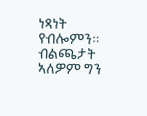ነጻነት የብሎምን። ብልጫታት ኣለዎም ግን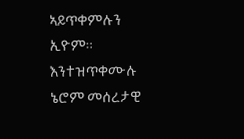ኣይጥቀምሉን ኢዮም። እንተዝጥቀሙሉ ኔሮም መሰረታዊ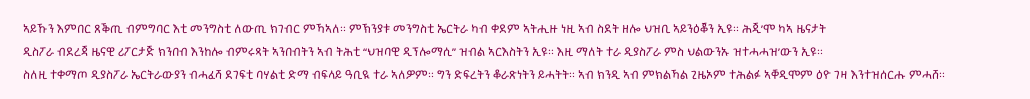ኣይኹን እምበር ጸቕጢ ብምግባር እቲ መንግስቲ ለውጢ ክገብር ምኻኣለ። ምኽንያቱ መንግስቲ ኤርትራ ካብ ቀደም ኣትሒዙ ነዚ ኣብ ስደት ዘሎ ህዝቢ ኣይንዕቖን ኢዩ። ሕጂ’ሞ ካኣ ዜናታት
ዲስፖራ ብደረጃ ዜናዊ ሪፖርታጅ ክንበብ እንከሎ ብምሩጻት ኣንበብትን ኣብ ትሕቲ “ህዝባዊ ዲፕሎማሲ” ዝብል ኣርእስትን ኢዩ። እዚ ማለት ተራ ዲያስፖራ ምስ ህልውንኡ ዝተሓሓዝ’ውን ኢዩ።
ስለዚ ተቀማጦ ዲያስፖራ ኤርትራውያን ብሓፈሻ ደገፍቲ ባሃልቲ ድማ ብፍላይ ዓቢዪ ተራ ኣለዎም። ግን ድፍረትን ቆራጽነትን ይሓትት። ኣብ ክንዲ ኣብ ምክልኻል ጊዜኦም ተሕልፉ ኣቐዲሞም ዕዮ ገዛ እንተዝሰርሑ ምሓሸ።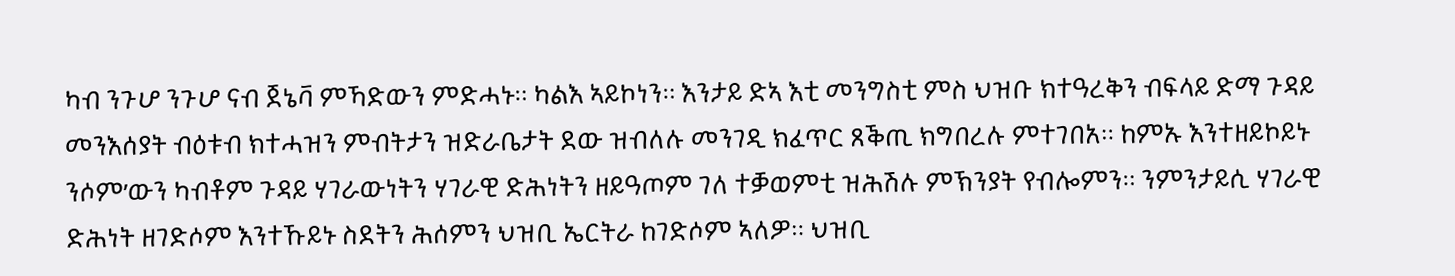ካብ ንጉሆ ንጉሆ ናብ ጀኔቫ ምኻድውን ምድሓኑ። ካልእ ኣይኮነን። እንታይ ድኣ እቲ መንግስቲ ምስ ህዝቡ ክተዓረቅን ብፍላይ ድማ ጉዳይ መንእሰያት ብዕቱብ ክተሓዝን ምብትታን ዝድራቤታት ደው ዝብለሉ መንገዲ ክፈጥር ጸቕጢ ክግበረሉ ምተገበአ። ከምኡ እንተዘይኮይኑ ንሶም’ውን ካብቶም ጉዳይ ሃገራውነትን ሃገራዊ ድሕነትን ዘይዓጦም ገለ ተቓወምቲ ዝሕሽሉ ምኽንያት የብሎምን። ንምንታይሲ ሃገራዊ ድሕነት ዘገድሶም እንተኹይኑ ስደትን ሕሰምን ህዝቢ ኤርትራ ከገድሶም ኣለዎ። ህዝቢ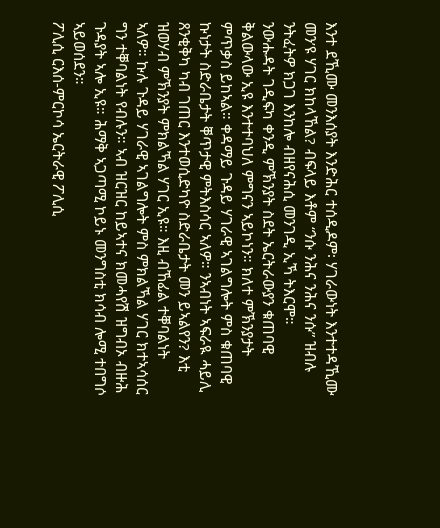እንተ ደኺሙ መንእሰያት እንድሕር ተሰዲዶም፡ ሃገራውነት እንተተዳኺሙ መን’ዩ ሃገር ክከላኸል? ብፍላይ እቶም “ንሱ ንሕና ንሕና ንሱ” ዝብሉ ንትፈትዎ ክጋገ እንከሎ ብዘየናሕሲ መንገዲ ኢኻ ትእርሞ።
ንውሑዳት ገዲፍካ ቀንዲ ምኽንያት ስደት ኤርትራውያን ቁጠባዊ ቅልውላው ኢዩ እንተተባህለ ምግናን ኣይኮነን። ክለተ ምኽንያታት ምጥቃስ ይከኣል። ቀዳማይ ጉዳይ ሃገራዊ ኣገልግሎት ምስ ቁጠባዊ ኩነታት ስድራቤታት ቐጥታዊ ምትእስሳር ኣለዎ። ንኣብነት ኣፍራዪ ሓይሊ ጸንቂቅካ ካብ ገጠር እንተወሲድካዮ ስድራቤታት መን ይኣልየን? እቲ ዝወሃብ ምኽንያት ምክልኻል ሃገር ኢዩ። እዚ ብኸፊል ተቐባልነት ኣለዎ። ኩሉ ጉዳይ ሃገራዊ ኣገልግሎት ምስ ምክልኻል ሃገር ክተኣሳሰር ግን ተቐባልነት የብሉን። ኣብ ዝርዝር ከይኣተና ክመሓየሽ ዝግብኦ ብዙሕ ጉዳያት ኣሎ ኢዩ። ሕማቅ ኣጋጣሚ ኮይኑ መንግስቲ ክሳብ ሎሚ ተበግሶ ኣይወሰደን።
ፖሊሲ ርእሰ-ምርኮሳ ኤርትራዊ ፖሊሲ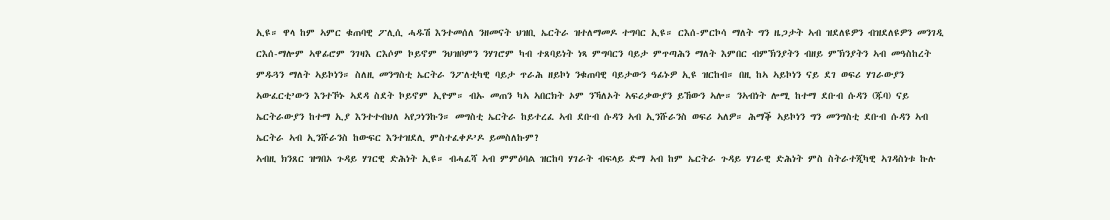ኢዩ። ዋላ ከም ኣምር ቁጠባዊ ፖሊሲ ሓዱሽ እንተመሰለ ንዘመናት ህዝቢ ኤርትራ ዝተለማመዶ ተግባር ኢዩ። ርእሰ-ምርኮሳ ማለት ግን ዜጋታት ኣብ ዝደለዩዎን ብዝደለዩዎን መንገዲ ርእሰ-ማሎም ኣዋፊሮም ንገዛእ ርእሶም ኮይኖም ንህዝቦምን ንሃገሮም ካብ ተጸባይነት ነጻ ምግባርን ባይታ ምጥጣሕን ማለት እምበር ብምኽንያትን ብዘይ ምኽንያትን ኣብ መዓስከረት ምዱጓን ማለት ኣይኮነን። ስለዚ መንግስቲ ኤርትራ ንፖለቲካዊ ባይታ ጥራሕ ዘይኮነ ንቁጠባዊ ባይታውን ዓፊኑዎ ኢዩ ዝርከብ። በዚ ከኣ ኣይኮነን ናይ ደገ ወፍሪ ሃገራውያን ኣውፈርቲ’ውን እንተኾኑ ኣደዳ ስደት ኮይኖም ኢዮም። ብኡ መጠን ካኣ ኣበርክት ኦም ንኻለኦት ኣፍሪቃውያን ይኸውን ኣሎ። ንኣብነት ሎሚ ከተማ ደቡብ ሱዳን (ጁባ) ናይ ኤርትራውያን ከተማ ኢያ እንተተብህለ ኣየጋነንኩን። መግስቲ ኤርትራ ከይተረፈ ኣብ ደቡብ ሱዳን ኣብ ኢንሹራንስ ወፍሪ ኣለዎ። ሕማቕ ኣይኮነን ግን መንግስቲ ደቡብ ሱዳን ኣብ ኤርትራ ኣብ ኢንሹራንስ ከውፍር እንተዝደሊ ምስተፈቀዶ’ዶ ይመስለኩም?
ኣብዚ ክንጸር ዝግበኦ ጉዳይ ሃገርዊ ድሕነት ኢዩ። ብሓፈሻ ኣብ ምምዕባል ዝርከባ ሃገራት ብፍላይ ድማ ኣብ ከም ኤርትራ ጉዳይ ሃገራዊ ድሕነት ምስ ስትራተጂካዊ ኣገዳስነቱ ኩሉ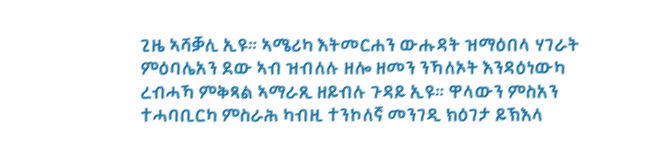ጊዜ ኣሻቓሊ ኢዩ። ኣሜሪካ እትመርሐን ውሑዳት ዝማዕበላ ሃገራት ምዕባሌአን ደው ኣብ ዝብለሉ ዘሎ ዘመን ንኻለኦት እንዳዕነውካ ረብሓኻ ምቅጻል ኣማራጺ ዘይብሉ ጉዳይ ኢዩ። ዋላውን ምስአን ተሓባቢርካ ምስራሕ ካብዚ ተንኮለኛ መንገዲ ክዕገታ ይኽእላ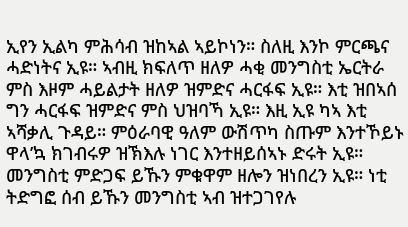ኢየን ኢልካ ምሕሳብ ዝከኣል ኣይኮነን። ስለዚ እንኮ ምርጫና ሓድነትና ኢዩ። ኣብዚ ክፍለጥ ዘለዎ ሓቂ መንግስቲ ኤርትራ ምስ እዞም ሓይልታት ዘለዎ ዝምድና ሓርፋፍ ኢዩ። እቲ ዝበኣሰ ግን ሓርፋፍ ዝምድና ምስ ህዝባኻ ኢዩ። እዚ ኢዩ ካኣ እቲ ኣሻቃሊ ጉዳይ። ምዕራባዊ ዓለም ውሽጥካ ስጡም እንተኾይኑ ዋላ’ኳ ክገብሩዎ ዝኽእሉ ነገር እንተዘይሰኣኑ ድሩት ኢዩ።
መንግስቲ ምድጋፍ ይኹን ምቁዋም ዘሎን ዝነበረን ኢዩ። ነቲ ትድግፎ ሰብ ይኹን መንግስቲ ኣብ ዝተጋገየሉ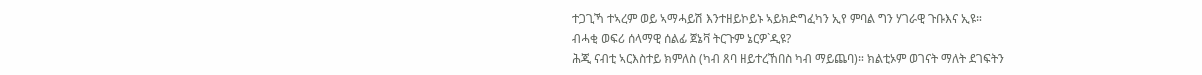ተጋጊኻ ተኣረም ወይ ኣማሓይሽ እንተዘይኮይኑ ኣይክድግፈካን ኢየ ምባል ግን ሃገራዊ ጉቡእና ኢዩ።
ብሓቂ ወፍሪ ሰላማዊ ሰልፊ ጀኔቫ ትርጉም ኔርዎ`ዲዩ?
ሕጂ ናብቲ ኣርእስተይ ክምለስ (ካብ ጸባ ዘይተረኸበስ ካብ ማይጨባ)። ክልቲኦም ወገናት ማለት ደገፍትን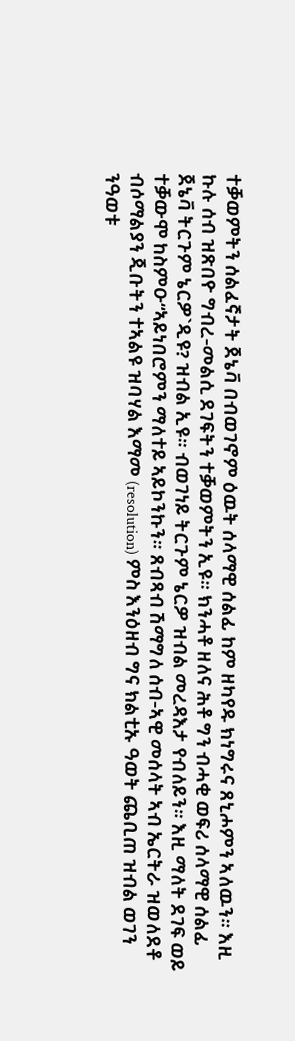ተቓወምትን ሰልፈኛታት ጀኔቫ በብወገኖም ዕዉት ሰላማዊ ሰልፊ ከም ዘካየዱ ክነግሩና ጸኒሖምን ኣለዉን። እዚ ኩሉ ሰብ ዝጽበዮ ግብረ-መልሲ ደገፍትን ተቓወምትን ኢዩ። ክንሓቶ ዘለና ሕቶ ግን ብሓቂ ወፍሪ ሰላማዊ ሰልፊ ጀኔቫ ትርጉም ኔርዎ`ዲዩ? ዝብል ኢዩ። ብወገነይ ትርጉም ኔርዎ ዝብል መረዳእታ የብለይን። እዚ ማለት ደገፍ ወይ ተቓውሞ ከስምዑ“ኣይነበሮምን ማለተይ ኣይኮንኩን። ጸብጻብ ሽማግለ ሰብ-ኣዊ መሰላት ኣብ ኤርትራ ዝወለደቶ ብሶማልያን ጂቡትን ተኣልዩ ዝባሃል እማመ (resolution) ምስ እንዕዘብ ግና ክልቲኡ ዓወት ጨቢጠ ዝብል ወገን ንዓወቱ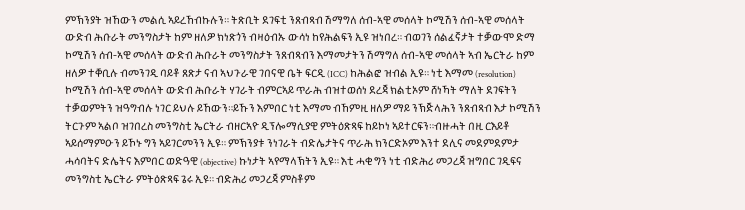ምኽንያት ዝኸውን መልሲ ኣይረኸብኩሉን። ትጽቢት ደገፍቲ ንጸብጻብ ሽማግለ ሰብ-ኣዊ መሰላት ኮሚሽን ሰብ-ኣዊ መሰላት ውድብ ሕቡራት መንግስታት ከም ዘለዎ ክነጽጎን ብዛዕብኡ ውሳነ ከየሕልፍን ኢዩ ዝነበረ። ብወገን ሰልፈኛታት ተቓውሞ ድማ ኮሚሽን ሰብ-ኣዊ መሰላት ውድብ ሕቡራት መንግስታት ንጸብጻብን እማመታትን ሽማግለ ሰብ-ኣዊ መሰላት ኣብ ኤርትራ ከም ዘለዎ ተቐቢሉ ብመንገዲ ባይቶ ጸጽታ ናብ ኣህጉራዊ ገበናዊ ቤት ፍርዲ (ICC) ከሕልፎ ዝብል ኢዩ። ነቲ እማመ (resolution) ኮሚሽን ሰብ-ኣዊ መሰላት ውድብ ሕቡራት ሃገራት ብምርኣይ ጥራሕ ብዝተወሰነ ደረጃ ክልቲኦም ሸነኻት ማለት ደገፍትን ተቓወምትን ዝዓግብሉ ነገር ይህሉ ይኸውን።ይኹን እምበር ነቲ እማመ ብኸምዚ ዘለዎ ማይ ንኽጅላሕን ንጸብጻብ እታ ኮሚሽን ትርጉም ኣልቦ ዝገበረስ መንግስቲ ኤርትራ ብዘርኣዮ ዲፕሎማሲያዊ ምትዕጽጻፍ ከይኮነ ኣይተርፍን።ብዙሓት በዚ ርእይቶ ኣይሰማምዑን ይኾኑ ግን ኣይገርመንን ኢዩ። ምኽንያቱ ንነገራት ብድሌታትና ጥራሕ ክንርድኦም እንተ ደሊና መደምደምታ ሓሳባትና ድሌትና እምበር ወድዓዊ (objective) ኩነታት ኣየማላኽትን ኢዩ። እቲ ሓቂ ግን ነቲ ብድሕሪ መጋረጃ ዝግበር ገዲፍና መንግስቲ ኤርትራ ምትዕጽጻፍ ጌሩ ኢዩ። ብድሕሪ መጋረጃ ምስቶም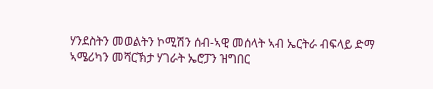ሃንደስትን መወልትን ኮሚሽን ሰብ-ኣዊ መሰላት ኣብ ኤርትራ ብፍላይ ድማ ኣሜሪካን መሻርኽታ ሃገራት ኤሮፓን ዝግበር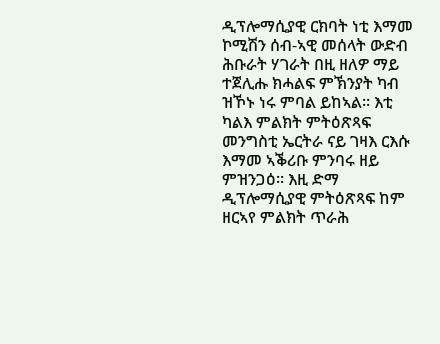ዲፕሎማሲያዊ ርክባት ነቲ እማመ ኮሚሽን ሰብ-ኣዊ መሰላት ውድብ ሕቡራት ሃገራት በዚ ዘለዎ ማይ ተጀሊሑ ክሓልፍ ምኽንያት ካብ ዝኾኑ ነሩ ምባል ይከኣል። እቲ ካልእ ምልክት ምትዕጽጻፍ መንግስቲ ኤርትራ ናይ ገዛእ ርእሱ እማመ ኣቕሪቡ ምንባሩ ዘይ ምዝንጋዕ። እዚ ድማ ዲፕሎማሲያዊ ምትዕጽጻፍ ከም ዘርኣየ ምልክት ጥራሕ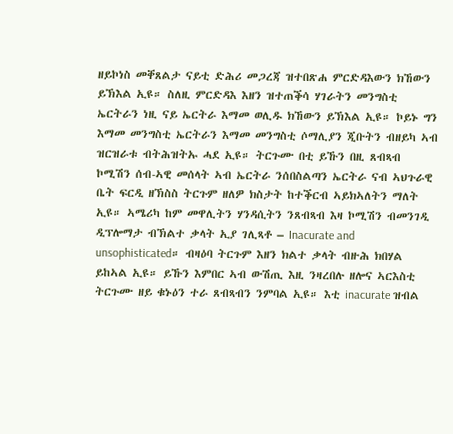ዘይኮነስ መቐጸልታ ናይቲ ድሕሪ መጋረጃ ዝተበጽሐ ምርድዳእውን ክኸውን ይኽእል ኢዩ። ስለዚ ምርድዳእ እዘን ዝተጠቕሳ ሃገራትን መንግስቲ ኤርትራን ነዚ ናይ ኤርትራ እማመ ወሊዱ ክኸውን ይኽእል ኢዩ። ኮይኑ ግን እማመ መንግስቲ ኤርትራን እማመ መንግስቲ ሶማሊያን ጂቡትን ብዘይካ ኣብ ዝርዝራቱ ብትሕዝትኡ ሓደ ኢዩ። ትርጉሙ በቲ ይኹን በዚ ጸብጻብ ኮሚሽን ሰብ-ኣዊ መሰላት ኣብ ኤርትራ ንሰበስልጣን ኤርትራ ናብ ኣህጉራዊ ቤት ፍርዲ ዘኽስስ ትርጉም ዘለዎ ክስታት ከተቕርብ ኣይክኣለትን ማለት ኢዩ። ኣሜሪካ ከም መዋሊትን ሃንዳሲትን ንጸብጻብ እዛ ኮሚሽን ብመንገዲ ዲፕሎማታ ብኽልተ ቃላት ኢያ ገሊጻቶ – Inacurate and unsophisticated። ብዛዕባ ትርጉም እዘን ክልተ ቃላት ብዙሕ ክበሃል ይከኣል ኢዩ። ይኹን እምበር ኣብ ውሽጢ እዚ ንዛረበሉ ዘሎና ኣርእስቲ ትርጉሙ ዘይ ቁኑዕን ተራ ጸብጻብን ንምባል ኢዩ። እቲ inacurate ዝብል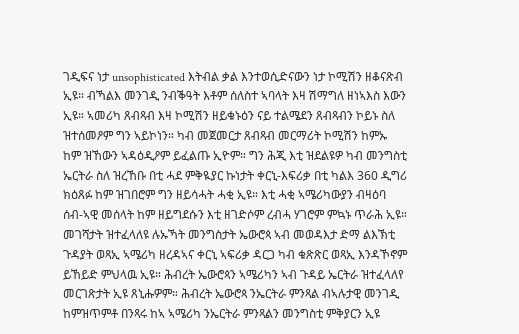ገዲፍና ነታ unsophisticated እትብል ቃል እንተወሲድናውን ነታ ኮሚሽን ዘቆናጽብ ኢዩ። ብኻልእ መንገዲ ንብቕዓት እቶም ሰለስተ ኣባላት እዛ ሽማግለ ዘነኣእስ እውን ኢዩ። ኣመሪካ ጸብጻብ እዛ ኮሚሽን ዘይቁኑዕን ናይ ተልሜደን ጸብጻብን ኮይኑ ስለ ዝተሰመዖም ግን ኣይኮነን። ካብ መጀመርታ ጸብጻብ መርማሪት ኮሚሽን ከምኡ ከም ዝኸውን ኣዳዕዲዖም ይፈልጡ ኢዮም። ግን ሕጂ እቲ ዝደልዩዎ ካብ መንግስቲ ኤርትራ ስለ ዝረኸቡ በቲ ሓደ ምቅዪያር ኩነታት ቀርኒ-እፍሪቃ በቲ ካልእ 360 ዲግሪ ክዕጸፉ ከም ዝገበሮም ግን ዘይሳሓት ሓቂ ኢዩ። እቲ ሓቂ ኣሜሪካውያን ብዛዕባ ሰብ-ኣዊ መሰላት ከም ዘይግደሱን እቲ ዘገድሶም ረብሓ ሃገሮም ምኳኑ ጥራሕ ኢዩ።
መገሻታት ዝተፈላለዩ ሉኡኻት መንግስታት ኤውሮጳ ኣብ መወዳእታ ድማ ልእኽቲ ጉዳያት ወጻኢ ኣሜሪካ ዘረዳኣና ቀርኒ ኣፍሪቃ ዳርጋ ካብ ቁጽጽር ወጻኢ እንዳኾኖም ይኸይድ ምህላዉ ኢዩ። ሕብረት ኤውሮጳን ኣሜሪካን ኣብ ጉዳይ ኤርትራ ዝተፈላለየ መርገጽታት ኢዩ ጸኒሑዎም። ሕብረት ኤውሮጳ ንኤርትራ ምንጻል ብኣሉታዊ መንገዲ ከምዝጥምቶ በንጻሩ ከኣ ኣሜሪካ ንኤርትራ ምንጻልን መንግስቲ ምቅያርን ኢዩ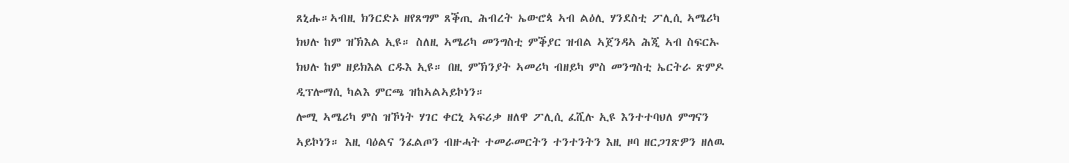ጸኒሑ።ኣብዚ ክንርድኦ ዘየጸግም ጸቕጢ ሕብረት ኤውሮጳ ኣብ ልዕሊ ሃንደስቲ ፖሊሲ ኣሜሪካ ክህሉ ከም ዝኽእል ኢዩ። ስለዚ ኣሜሪካ መንግስቲ ምቕያር ዝብል ኣጀንዳኣ ሕጂ ኣብ ስፍርኡ ክህሉ ከም ዘይክእል ርዱእ ኢዩ። በዚ ምኽንያት ኣመሪካ ብዘይካ ምስ መንግስቲ ኤርትራ ጽምዶ ዲፕሎማሲ ካልእ ምርጫ ዝከኣልኣይኮነን።
ሎሚ ኣሜሪካ ምስ ዝኾነት ሃገር ቀርኒ ኣፍሪቃ ዘለዋ ፖሊሲ ፈሺሉ ኢዩ እንተተባህለ ምግናን ኣይኮነን። እዚ ባዕልና ንፈልጦን ብዙሓት ተመራመርትን ተንተንትን እዚ ዞባ ዘርጋገጽዎን ዘለዉ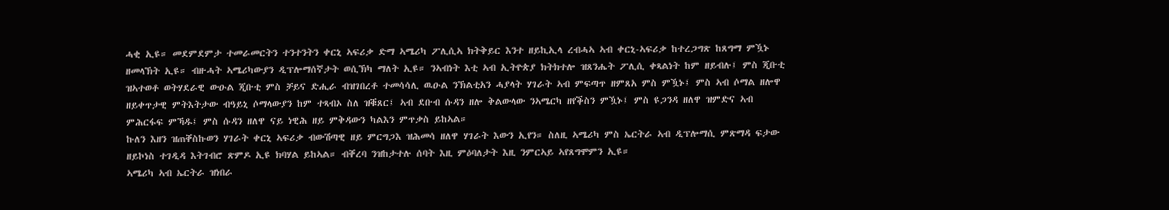ሓቂ ኢዩ። መደምደምታ ተመራመርትን ተንተንትን ቀርኒ ኣፍሪቃ ድማ ኣሜሪካ ፖሊሲኣ ክትቅይር እንተ ዘይኪኢላ ረብሓኣ ኣብ ቀርኒ-ኣፍሪቃ ከተረጋግጽ ከጸግማ ምዃኑ ዘመላኽት ኢዩ። ብዙሓት ኣሜሪካውያን ዲፕሎማሰኛታት ወሲኽካ ማለት ኢዩ። ንኣብነት እቲ ኣብ ኢትዮጵያ ክትክተሎ ዝጸንሔት ፖሊሲ ቀጻልነት ከም ዘይብሉ፤ ምስ ጂቡቲ ዝኣተወቶ ወትሃደራዊ ውዑል ጂቡቲ ምስ ቻይና ድሒራ ብዝገበረቶ ተመሳሳሊ ዉዑል ንኽልቲአን ሓያላት ሃገራት ኣብ ምፍጣጥ ዘምጸአ ምስ ምዃኑ፤ ምስ ኣብ ሶማል ዘሎዋ ዘይቀጥታዊ ምትእትታው ብዓይኒ ሶማላውያን ከም ተጻብኦ ስለ ዝቑጸር፤ ኣብ ደቡብ ሱዳን ዘሎ ቅልውላው ንኣሜርካ ዘየቕስን ምዃኑ፤ ምስ ዩጋንዳ ዘለዋ ዝምድና ኣብ ምሕርፋፍ ምኻዱ፤ ምስ ሱዳን ዘለዋ ናይ ነዊሕ ዘይ ምቅዳውን ካልእን ምጥቃስ ይከኣል።
ኩለን እዘን ዝጠቐስኩወን ሃገራት ቀርኒ ኣፍሪቃ ብውሽጣዊ ዘይ ምርግጋእ ዝሕመሳ ዘለዋ ሃገራት እውን ኢየን። ስለዚ ኣሜሪካ ምስ ኤርትራ ኣብ ዲፕሎማሲ ምጽማዳ ፍታው ዘይኮነስ ተገዲዳ እትገብሮ ጽምዶ ኢዩ ክባሃል ይከኣል። ብቐረባ ንዝከታተሉ ሰባት እዚ ምዕባለታት እዚ ንምርኣይ ኣየጸግሞምን ኢዩ።
ኣሜሪካ ኣብ ኤርትራ ዝነበራ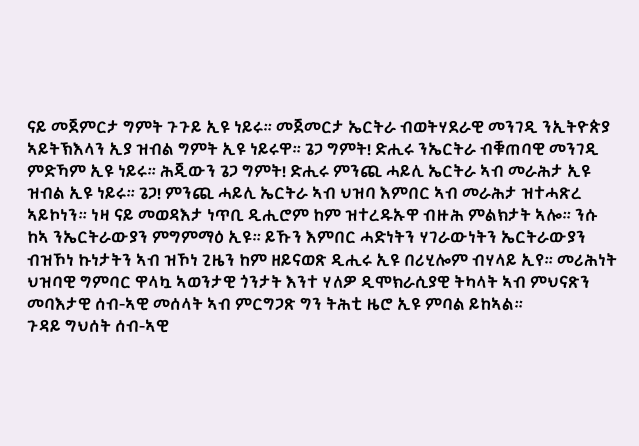ናይ መጀምርታ ግምት ጉጉይ ኢዩ ነይሩ። መጀመርታ ኤርትራ ብወትሃደራዊ መንገዲ ንኢትዮጵያ ኣይትኽእላን ኢያ ዝብል ግምት ኢዩ ነይሩዋ። ጌጋ ግምት! ድሒሩ ንኤርትራ ብቑጠባዊ መንገዲ ምድኻም ኢዩ ነይሩ። ሕጂውን ጌጋ ግምት! ድሒሩ ምንጪ ሓይሊ ኤርትራ ኣብ መራሕታ ኢዩ ዝብል ኢዩ ነይሩ። ጌጋ! ምንጪ ሓይሊ ኤርትራ ኣብ ህዝባ እምበር ኣብ መራሕታ ዝተሓጽረ ኣይኮነን። ነዛ ናይ መወዳእታ ነጥቢ ዲሒሮም ከም ዝተረዱኡዋ ብዙሕ ምልክታት ኣሎ። ንሱ ከኣ ንኤርትራውያን ምግምማዕ ኢዩ። ይኹን እምበር ሓድነትን ሃገራውነትን ኤርትራውያን ብዝኾነ ኩነታትን ኣብ ዝኾነ ጊዜን ከም ዘይናወጽ ዲሒሩ ኢዩ በሪሂሎም ብሃላይ ኢየ። መሪሕነት ህዝባዊ ግምባር ዋላኳ ኣወንታዊ ጎንታት እንተ ሃለዎ ዲሞክራሲያዊ ትካላት ኣብ ምህናጽን መባእታዊ ሰብ-ኣዊ መሰላት ኣብ ምርግጋጽ ግን ትሕቲ ዜሮ ኢዩ ምባል ይከኣል።
ጉዳይ ግህሰት ሰብ-ኣዊ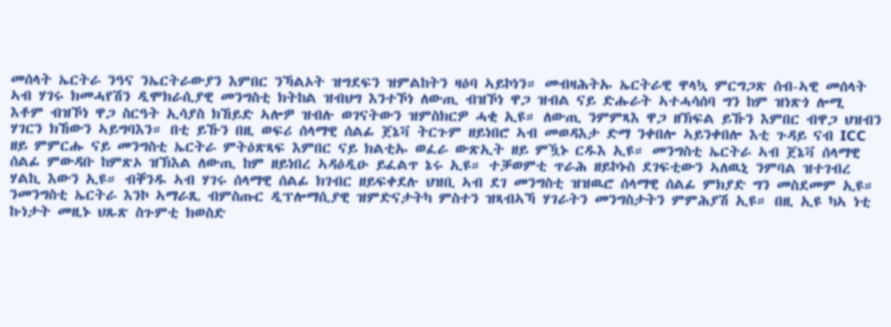መሰላት ኤርትራ ንዓና ንኤርትራውያን እምበር ንኻልኦት ዝግደፍን ዝምልከትን ዛዕባ ኣይኮነን። መብዛሕትኡ ኤርትራዊ ዋላኳ ምርግጋጽ ሰብ-ኣዊ መሰላት ኣብ ሃገሩ ክመሓየሽን ዲሞክራሲያዊ መንግስቲ ክትከል ዝብህግ እንተኾነ ለውጢ ብዝኾነ ዋጋ ዝብል ናይ ድሑራት ኣተሓሳሰባ ግን ከም ዝነጽጎ ሎሚ እቶም ብዝኾነ ዋጋ ስርዓት ኢሳያስ ክኸይድ ኣሎዎ ዝብሉ ወገናትውን ዝምስክርዎ ሓቂ ኢዩ። ለውጢ ንምምጻእ ዋጋ ዘኽፍል ይኹን እምበር ብዋጋ ህዝብን ሃገርን ክኸውን ኣይግባእን። በቲ ይኹን በዚ ወፍሪ ሰላማዊ ሰልፊ ጀኔቫ ትርጉም ዘይነበሮ ኣብ መወዳእታ ድማ ንቀበሎ ኣይንቀበሎ እቲ ጉዳይ ናብ ICC ዘይ ምምርሑ ናይ መንግስቲ ኤርትራ ምትዕጽጻፍ እምበር ናይ ክልቲኡ ወፈራ ውጽኢት ዘይ ምዃኑ ርዱእ ኢዩ። መንግስቲ ኤርትራ ኣብ ጀኔቫ ሰላማዊ ሰልፊ ምውዳቡ ከምጽኦ ዝኽእል ለውጢ ከም ዘይነበረ ኣዳዕዲዑ ይፈልጥ ኔሩ ኢዩ። ተቓወምቲ ጥራሕ ዘይኮኑስ ደገፍቲውን ኣለዉኒ ንምባል ዝተገብረ ሃልኪ እውን ኢዩ። ብቐንዱ ኣብ ሃገሩ ሰላማዊ ሰልፊ ክገብር ዘይፍቀደሉ ህዝቢ ኣብ ደገ መንግስቲ ዝዝዉሮ ሰላማዊ ሰልፊ ምክያድ ግን መስደመም ኢዩ።
ንመንግስቲ ኤርትራ እንኮ ኣማራጺ ብምስጡር ዲፕሎማሲያዊ ዝምድናታትካ ምስተን ዝጻብኣኻ ሃገራትን መንግስታትን ምምሕያሽ ኢዩ። በዚ ኢዩ ካኣ ነቲ ኩነታት መዚኑ ህጹጽ ስጉምቲ ክወስድ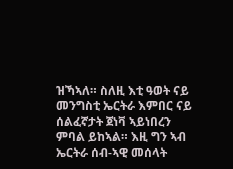ዝኻኣለ። ስለዚ እቲ ዓወት ናይ መንግስቲ ኤርትራ እምበር ናይ ሰልፈኛታት ጀነቫ ኣይነበረን ምባል ይከኣል። እዚ ግን ኣብ ኤርትራ ሰብ-ኣዊ መሰላት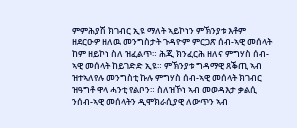ምምሕያሽ ክገብር ኢዩ ማለት ኣይኮነን ምኽንያቱ እቶም ዘደርዑዎ ዘለዉ መንግስታት ጉዳዮም ምርጋጽ ሰብ-ኣዊ መሰላት ከም ዘይኮነ ስለ ዝፈልጥ። ሕጂ ክንፈርሕ ዘለና ምግሃስ ሰብ-ኣዊ መሰላት ከይገድድ ኢዩ። ምኽንያቱ ግዳማዊ ጸቕጢ ኣብ ዝተኣለየሉ መንግስቲ ኩሉ ምግሃስ ሰብ-ኣዊ መሰላት ክገብር ዝዓግቶ ዋላ ሓንቲ የልቦን። ስለዝኾነ ኣብ መወዳእታ ቃልሲ ንሰብ-ኣዊ መሰላትን ዲሞክራሲያዊ ለውጥን ኣብ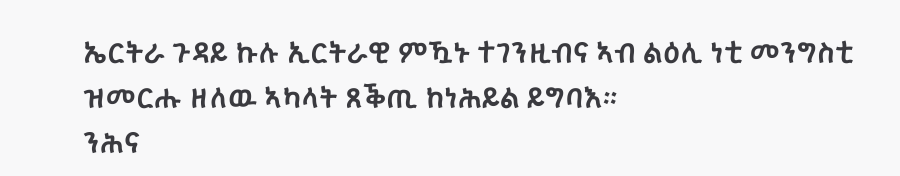ኤርትራ ጉዳይ ኩሉ ኢርትራዊ ምዃኑ ተገንዚብና ኣብ ልዕሊ ነቲ መንግስቲ ዝመርሑ ዘለዉ ኣካላት ጸቕጢ ከነሕይል ይግባእ።
ንሕና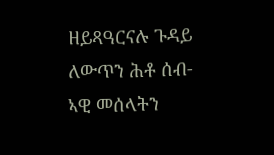ዘይጻዓርናሉ ጉዳይ ለውጥን ሕቶ ሰብ-ኣዊ መሰላትን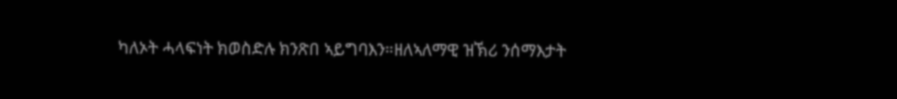ካለኦት ሓላፍነት ክወስድሉ ክንጽበ ኣይግባእን።ዘለኣለማዊ ዝኽሪ ንሰማእታት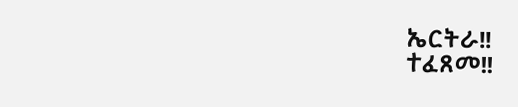ኤርትራ!!
ተፈጸመ!!